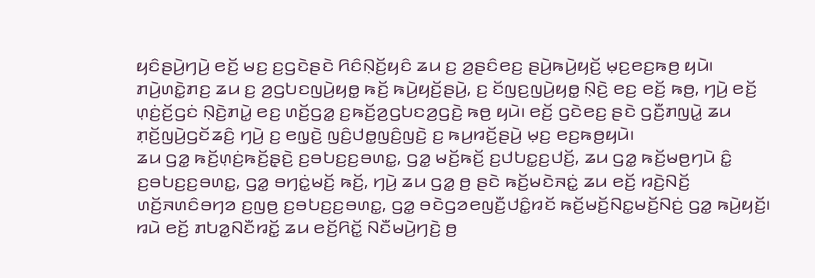ꤟꤢꤨꤔꤣꤧ꤬ꤚꤣꤧ꤬ ꤕꤢꤩ꤬ ꤗꤢ꤬ ꤢ꤬ꤞꤢꤧꤔꤢꤧ ꤖꤢꤨꤡ꤫ꤢꤩ꤬ꤟꤢꤨ ꤘꤣ ꤢ꤬ ꤤ꤬ꤔꤢꤨꤕꤢ꤬ ꤔꤣꤧ꤬ꤒꤣꤧ꤬ꤟꤢꤩ꤬ ꤗ꤫ꤢ꤬ꤕꤢ꤬ꤒꤥ꤬ ꤟꤣꤧ꤯ ꤊꤣꤧ꤬ꤛꤢꤧ꤭ꤊꤢ꤬ ꤘꤣ ꤢ꤬ ꤤ꤬ꤞꤝꤢꤜꤣꤧ꤬ꤟꤥ꤭ ꤒꤢꤩ꤬ ꤒꤣꤧ꤬ꤟꤢꤩ꤬ꤔꤣꤧ꤬, ꤢ꤬ ꤢꤩꤜꤢ꤬ꤜꤣꤧ꤬ꤟꤥ꤭ ꤡ꤫ꤢꤧ꤬ ꤕꤢ꤬ ꤕꤢꤩ꤬ ꤒꤥ꤬, ꤚꤣꤧ꤬ ꤕꤢꤩ꤬ ꤛ꤫ꤢꤦ꤬ꤢꤩ꤬ꤞꤢꤦ ꤡ꤫ꤢꤧ꤬ꤊꤣꤧ꤭ ꤕꤢ꤬ ꤛꤢꤩ꤬ꤞꤤ꤭ ꤢ꤬ꤒꤢꤩ꤬ꤤ꤬ꤞꤝꤢꤤ꤬ꤞꤢꤧ꤬ ꤒꤥ꤬ ꤟꤣꤧ꤯ ꤕꤢꤩ꤬ ꤞꤢꤧꤕꤢ꤬ ꤔꤢꤧ ꤞꤢꤪ꤬ꤊꤜꤣꤧ꤭ ꤘꤣ ꤊ꤫ꤢꤩ꤬ꤜꤣꤧ꤬ꤞꤢꤩꤘꤢꤨ꤬ ꤚꤣꤧ꤬ ꤢ꤬ ꤕꤜ꤫ꤢꤧ꤬ ꤜꤢꤨ꤬ꤓꤥ꤭ꤜꤢꤨ꤬ꤜꤢꤧ꤬ ꤢ꤬ ꤒꤣ꤬ꤙꤢꤩ꤬ꤔꤣꤧ꤬ ꤗ꤫ꤢ꤬ ꤕꤢ꤬ꤒꤥ꤬ꤟꤣꤧ꤯
ꤘꤣ ꤞꤤ꤭ ꤒꤢꤩ꤬ꤛ꤫ꤢꤦ꤬ꤒꤢꤩ꤬ꤔ꤫ꤢꤧ꤬ ꤢ꤬ꤋꤝꤢ꤬ꤢ꤬ꤋꤛꤢ꤭, ꤞꤤ꤭ ꤗꤢꤩ꤬ꤒꤢꤩ꤬ ꤢ꤬ꤓꤝꤢ꤭ꤢ꤬ꤓꤢꤩ꤬, ꤘꤣ ꤞꤤ꤭ ꤒꤢꤩ꤬ꤗꤥ꤬ꤚꤣꤧ ꤢꤨ꤭ ꤢ꤬ꤋꤝꤢ꤬ꤢ꤬ꤋꤛꤢ꤭, ꤞꤤ꤭ ꤋꤚꤢꤦ꤭ꤗꤢꤩ꤬ ꤒꤢꤩ꤬, ꤚꤣꤧ꤬ ꤘꤣ ꤞꤤ꤭ ꤥ꤬ ꤔꤢꤧ ꤒꤢꤩ꤬ꤗꤢꤧꤏꤢꤦ꤭ ꤘꤣ ꤕꤢꤩ꤬ ꤙꤢꤧ꤬ꤡꤢꤩ꤬ ꤛꤢꤩ꤬ꤏꤛꤢꤨꤋꤚꤤ ꤢ꤬ꤜꤥ꤬ ꤢ꤬ꤋꤝꤢ꤬ꤢ꤬ꤋꤛꤢ꤭, ꤞꤤ꤭ ꤋꤢꤧꤞꤤꤕꤜꤢꤪ꤬ꤓꤢꤨ꤭ꤙꤢꤩ ꤒꤢꤩ꤬ꤗꤢꤩ꤬ꤡꤢ꤭ꤗꤢꤩ꤬ꤡꤢꤦ꤬ ꤞꤤ꤭ ꤒꤣꤧ꤬ꤟꤢꤩ꤬꤯ ꤙꤣꤧ ꤕꤢꤩ꤬ ꤊꤝꤤ꤭ꤡꤢꤪꤙꤢꤩ꤭ ꤘꤣ ꤕꤢꤩ꤬ꤖꤢꤩ꤭ ꤡꤢꤪꤗꤣꤧ꤬ꤚꤢꤧ꤬ ꤥ꤬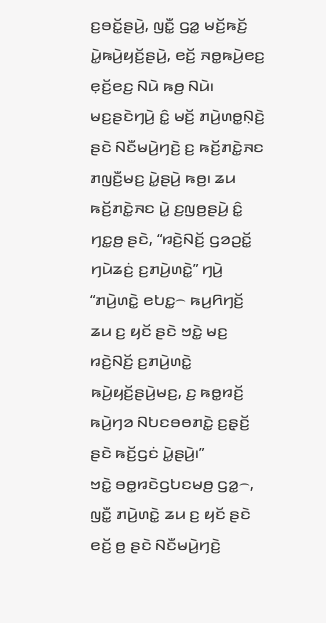ꤢ꤬ꤋꤢꤩ꤭ꤔꤣꤧ꤬, ꤜꤢꤪ꤭ ꤞꤤ꤭ ꤗꤢꤩ꤬ꤒꤢꤩ꤬ ꤣꤧ꤭ꤒꤣꤧ꤬ꤟꤢꤩ꤬ꤔꤣꤧ꤬, ꤕꤢꤩ꤬ ꤏꤥ꤭ꤒꤣꤧ꤬ꤕꤢ꤬ ꤕ꤫ꤢꤩ꤬ꤕꤢ꤬ ꤡꤣꤧ ꤒꤥ꤬ ꤡꤣꤧ꤯
ꤗꤢ꤬ꤔꤢꤧꤚꤣꤧ꤬ ꤢꤨ꤭ ꤗꤢꤩ꤬ ꤊꤣꤧ꤬ꤛꤥ꤭ꤡ꤫ꤢꤧ꤬ ꤔꤢꤧ ꤡꤢꤪꤗꤣꤧ꤬ꤚꤢꤧ꤬ ꤢ꤬ ꤒꤢꤩ꤬ꤊꤢꤧ꤭ꤏꤢ ꤊꤜꤢꤪ꤬ꤗꤢ꤬ ꤣꤧ꤭ꤔꤣꤧ꤬ ꤒꤥ꤬꤯ ꤘꤣ ꤒꤢꤩ꤬ꤊꤢꤧ꤭ꤏꤢ ꤣꤧ꤭ ꤢ꤬ꤜꤥ꤬ꤔꤣꤧ꤬ ꤢꤨ꤭ ꤚꤢ꤭ꤥ꤬ ꤔꤢꤧ, “ꤙꤢꤧ꤬ꤡꤢꤩ꤬ ꤞꤤꤑꤢꤩ꤭ ꤚꤣꤧꤘꤢꤦ꤬ ꤢ꤬ꤊꤣꤧ꤬ꤛꤢꤧ꤭” ꤚꤣꤧ꤬ “ꤊꤣꤧ꤬ꤛꤢꤧ꤭ ꤕꤝꤢ꤭꤮ ꤒꤣ꤬ꤖꤚꤢꤩ꤬ ꤘꤣ ꤢ꤬ ꤟꤢꤩ ꤔꤢꤧ ꤠꤢꤧ꤭ ꤗꤢ꤬ ꤙꤢꤧ꤬ꤡꤢꤩ꤬ ꤢ꤬ꤊꤣꤧ꤬ꤛꤢꤧ꤭ ꤒꤣꤧ꤬ꤟꤢꤩ꤬ꤔꤣꤧ꤬ꤗꤢ꤬, ꤢ꤬ ꤒꤥ꤭ꤙꤢꤩ꤬ ꤒꤣꤧ꤬ꤚꤤ ꤡꤝꤢꤋꤥꤊꤢꤧ꤭ ꤢ꤬ꤔ꤫ꤢꤩ꤬ ꤔꤢꤧ ꤒꤢꤩ꤬ꤞꤢꤦ ꤣꤧ꤭ꤔꤣꤧ꤬꤯”
ꤠꤢꤧ꤭ ꤋꤥ꤭ꤙꤢꤧꤞꤝꤢꤗꤥ꤬ ꤞꤤ꤭꤮, ꤜꤢꤪ꤭ ꤊꤣꤧ꤬ꤛꤢꤧ꤭ ꤘꤣ ꤢ꤬ ꤟꤢꤩ ꤔꤢꤧ ꤕꤢꤩ꤬ ꤥ꤬ ꤔꤢꤧ ꤡꤢꤪꤗꤣꤧ꤬ꤚꤢꤧ꤬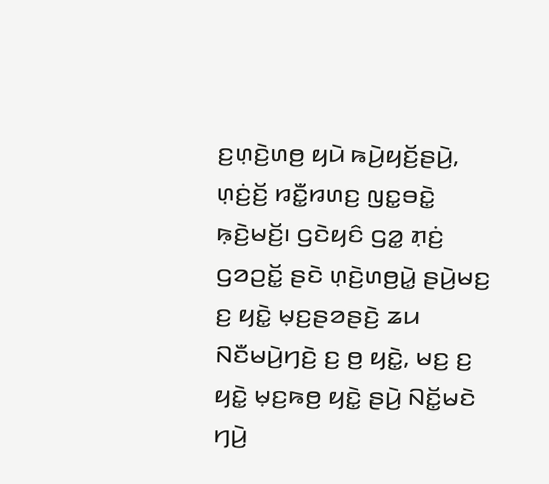ꤢ꤬ꤛ꤫ꤢꤧ꤬ꤛꤥ꤬ ꤟꤣꤧ ꤒꤣꤧ꤬ꤟꤢꤩ꤬ꤔꤣꤧ꤬, ꤛ꤫ꤢꤦ꤬ꤢꤩ꤬ ꤙꤢꤪ꤭ꤙꤛꤢ꤬ ꤜꤢ꤭ꤋꤢꤧ꤭ ꤒ꤫ꤢꤧ꤬ꤗꤢꤩ꤬꤯ ꤞꤢꤧꤟꤢꤨ ꤞꤤ꤭ ꤊ꤫ꤢꤦ꤬ ꤞꤤꤑꤢꤩ꤭ ꤔꤢꤧ ꤛ꤫ꤢꤧ꤬ꤛꤥ꤬ꤣꤧ꤭ ꤔꤣꤧ꤬ꤗꤢ꤬ ꤢ꤬ ꤟꤢꤧ꤭ ꤗ꤫ꤢ꤬ꤔꤤꤔꤢꤧ꤬ ꤘꤣ ꤡꤢꤪꤗꤣꤧ꤬ꤚꤢꤧ꤬ ꤢ꤬ ꤥ꤬ ꤟꤢꤧ꤭, ꤗꤢ꤬ ꤢ꤬ ꤟꤢꤧ꤭ ꤗ꤫ꤢ꤬ꤒꤥ꤬ ꤟꤢꤧ꤭ ꤔꤣꤧ꤬ ꤡꤢꤩ꤭ꤗꤢꤧ ꤚꤣꤧ꤬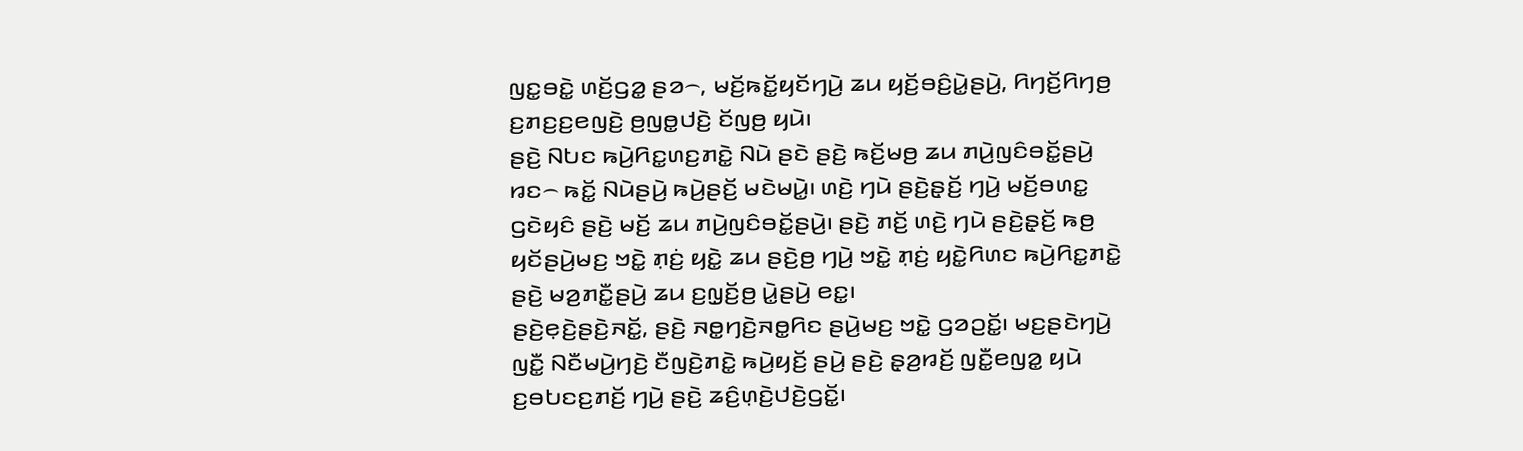ꤜꤢ꤭ꤋꤢꤧ꤭ ꤛꤢꤩ꤬ꤞꤤ꤭ ꤔꤤ꤮, ꤗꤢꤩ꤬ꤒꤢꤩ꤭ꤟꤢꤩꤚꤣꤧ꤬ ꤘꤣ ꤟꤢꤩ꤬ꤋꤢꤨ꤬ꤣꤧ꤭ꤔꤣꤧ꤬, ꤖꤚꤢꤩ꤬ꤖꤚꤥ꤬ ꤢ꤬ꤊꤢ꤬ꤢ꤬ꤕꤜꤢꤧ꤬ ꤥ꤬ꤜꤥ꤭ꤓꤢꤧ꤬ ꤢꤩꤜꤥ꤬ ꤟꤣꤧ꤯
ꤔꤢꤧ꤬ ꤡꤝꤢ ꤒꤣꤧ꤬ꤖꤢ꤭ꤛꤢ꤬ꤊꤢꤧ꤭ ꤡꤣꤧ ꤔꤢꤧ ꤔꤢꤧ꤬ ꤒꤢꤩ꤬ꤗꤥ꤬ ꤘꤣ ꤊꤣꤧ꤬ꤜꤢꤨꤋꤢꤩ꤭ꤔꤣꤧ꤬ ꤙꤢ꤮ ꤒꤢꤩ꤭ ꤡꤣꤧꤔꤣꤧ꤬ ꤒꤣꤧ꤬ꤔꤢꤩ꤬ ꤗꤢꤧꤗꤣꤧ꤭꤯ ꤛꤢꤧ꤬ ꤚꤣꤧ ꤔꤢꤧ꤬ꤔ꤫ꤢꤩ꤬ ꤚꤣꤧ꤬ ꤗꤢꤩ꤬ꤋꤛꤢ꤭ ꤞꤢꤧꤟꤢꤨ ꤔꤢꤧ꤬ ꤗꤢꤩ꤬ ꤘꤣ ꤊꤣꤧ꤬ꤜꤢꤨꤋꤢꤩ꤭ꤔꤣꤧ꤬꤯ ꤔꤢꤧ꤬ ꤊꤢꤩ꤬ ꤛꤢꤧ꤬ ꤚꤣꤧ ꤔꤢꤧ꤬ꤔ꤫ꤢꤩ꤬ ꤒꤥ꤬ ꤟꤢꤩꤔꤣꤧ꤬ꤗꤢ꤬ ꤠꤢꤧ꤭ ꤊ꤫ꤢꤦ꤬ ꤟꤢꤧ꤭ ꤘꤣ ꤔꤢꤧ꤬ꤥ꤬ ꤚꤣꤧ꤬ ꤠꤢꤧ꤭ ꤊ꤫ꤢꤦ꤬ ꤟꤢꤧ꤭ꤖꤛꤢ ꤒꤣꤧ꤬ꤖꤢ꤭ꤊꤢꤧ꤭ ꤔꤢꤧ꤬ ꤗꤤ꤬ꤊꤢꤪ꤭ꤔꤣꤧ꤬ ꤘꤣ ꤢ꤬ꤜ꤫ꤢꤩ꤬ꤥ꤬ ꤣꤧ꤭ꤔꤣꤧ꤬ ꤕꤢ꤭꤯
ꤔꤢꤧ꤬ꤕ꤫ꤢꤧ꤬ꤔꤢꤧ꤬ꤏꤢꤩ꤭, ꤔꤢꤧ꤬ ꤏꤥ꤭ꤚꤢꤧ꤬ꤏꤥ꤭ꤖꤢ ꤔꤣꤧ꤬ꤗꤢ꤬ ꤠꤢꤧ꤭ ꤞꤤꤑꤢꤩ꤭꤯ ꤗꤢ꤬ꤔꤢꤧꤚꤣꤧ꤬ ꤜꤢꤪ꤭ ꤡꤢꤪꤗꤣꤧ꤬ꤚꤢꤧ꤬ ꤢꤪꤜꤢꤧ꤬ꤊꤢꤧ꤭ ꤒꤣꤧ꤬ꤟꤢꤩ꤬ ꤔꤣꤧ꤬ ꤔꤢꤧ꤬ ꤔ꤫ꤤ꤬ꤙꤢꤩ꤬ ꤜꤢꤪ꤭ꤕꤜꤤ꤭ ꤟꤣꤧ ꤢ꤬ꤋꤝꤢꤢ꤬ꤊꤢꤩ꤬ ꤚꤣꤧ꤬ ꤔꤢꤧ꤬ ꤘꤢꤨ꤬ꤛ꤫ꤢꤧ꤬ꤓꤢꤧ꤬ꤞꤢꤩ꤭꤯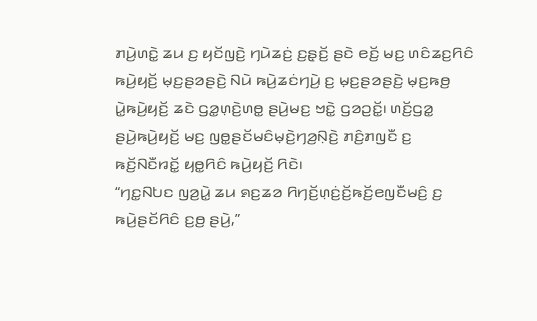ꤊꤣꤧ꤬ꤛꤢꤧ꤭ ꤘꤣ ꤢ꤬ ꤟꤢꤩꤜꤢꤧ꤬ ꤚꤣꤧꤘꤢꤦ꤬ ꤢ꤬ꤔ꤫ꤢꤩ꤬ ꤔꤢꤧ ꤕꤢꤩ꤬ ꤗꤢ꤬ ꤛꤢꤨꤘꤢ꤬ꤖꤢꤨ ꤒꤣꤧ꤬ꤟꤢꤩ꤬ ꤗ꤫ꤢ꤬ꤔꤤꤔꤢꤧ꤬ ꤡꤣꤧ ꤒꤣꤧ꤬ꤘꤢꤦꤚꤣꤧ꤬ ꤢ꤬ ꤗ꤫ꤢ꤬ꤔꤤꤔꤢꤧ꤬ ꤗ꤫ꤢ꤬ꤒꤥ꤬ ꤣꤧ꤭ꤒꤣꤧ꤬ꤟꤢꤩ꤬ ꤘꤢꤧ ꤞꤤ꤭ꤛ꤫ꤢꤧ꤬ꤛꤥ꤭ ꤔꤣꤧ꤬ꤗꤢ꤬ ꤠꤢꤧ꤭ ꤞꤤꤑꤢꤩ꤭꤯ ꤛꤢꤩ꤬ꤞꤤ꤭ ꤔꤣꤧ꤬ꤒꤣꤧ꤬ꤟꤢꤩ꤬ ꤗꤢ꤬ ꤜꤥ꤭ꤔꤢꤩꤗꤢꤨꤗ꤫ꤢꤧ꤬ꤚꤤ꤬ꤡ꤫ꤢꤧ꤬ ꤊꤢꤨ꤬ꤊꤜꤢꤪ ꤢ꤬ ꤒꤢꤩ꤬ꤡꤢꤪꤙꤢꤩ꤭ ꤟꤥ꤭ꤖꤢꤨ ꤒꤣꤧ꤬ꤟꤢꤩ꤬ ꤖꤢꤧ꤯
“ꤚꤢ꤭ꤡꤝꤢ ꤜꤤ꤬ꤣꤧ꤭ ꤘꤣ ꤎꤢ꤬ꤘꤤ ꤖꤚꤢꤩ꤬ꤛ꤫ꤢꤦ꤬ꤢꤩ꤬ꤒꤢꤩ꤬ꤕꤜꤢꤪꤗꤢꤨ꤬ ꤢ꤬ ꤒꤣꤧ꤬ꤔꤢꤩꤖꤢꤨ ꤢ꤬ꤥ꤬ ꤔꤣꤧ꤬,”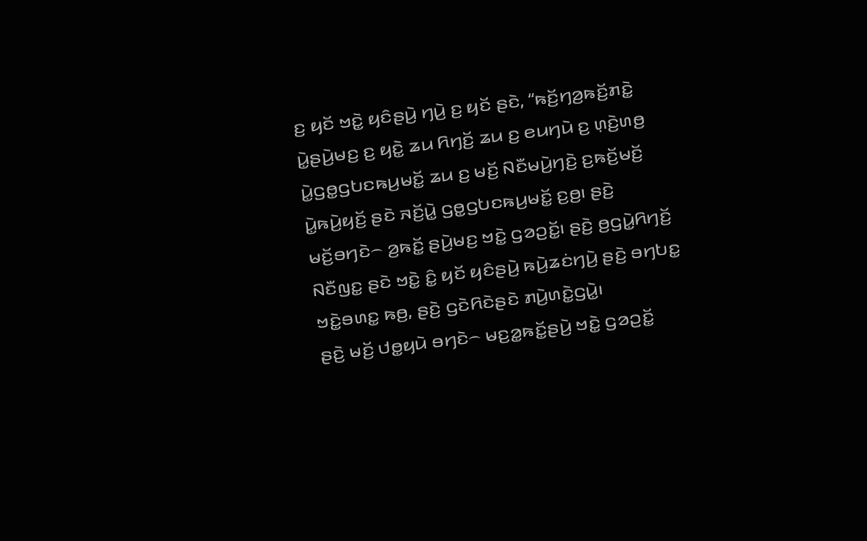ꤢ꤬ ꤟꤢꤩ ꤠꤢꤧ꤭ ꤟꤢꤨꤔꤣꤧ꤬ ꤚꤣꤧ꤬ ꤢ꤬ ꤟꤢꤩ ꤔꤢꤧ, “ꤒꤢꤩ꤬ꤚꤤ꤬ꤒꤢꤩ꤬ꤊꤢꤧ꤭ ꤣꤧ꤭ꤔꤣꤧ꤬ꤗꤢ꤬ ꤢ꤬ ꤟꤢꤧ꤭ ꤘꤣ ꤖꤚꤢꤩ꤬ ꤘꤣ ꤢ꤬ ꤕꤣꤚꤣꤧ ꤢ꤬ ꤛ꤫ꤢꤧ꤬ꤛꤥ꤬ ꤣꤧ꤭ꤞꤥ꤭ꤞꤝꤢꤒꤣ꤬ꤗꤢꤩ꤭ ꤘꤣ ꤢ꤬ ꤗꤢꤩ꤬ ꤡꤢꤪꤗꤣꤧ꤬ꤚꤢꤧ꤬ ꤢ꤬ꤒꤢꤩ꤬ꤗꤢꤩ꤬ ꤣꤧ꤭ꤒꤣꤧ꤬ꤟꤢꤩ꤬ ꤔꤢꤧ ꤏꤢꤩ꤬ꤣꤧ꤭ ꤞꤥ꤭ꤞꤝꤢꤒꤣ꤬ꤗꤢꤩ꤭ ꤢ꤬ꤥ꤬꤯ ꤔꤢꤧ꤬ ꤗꤢꤩ꤬ꤋꤚꤢꤧ꤮ ꤤ꤬ꤒꤢꤩ꤭ ꤔꤣꤧ꤬ꤗꤢ꤬ ꤠꤢꤧ꤭ ꤞꤤꤑꤢꤩ꤭꤯ ꤔꤢꤧ꤬ ꤥ꤬ꤞꤣꤧ꤭ꤖꤚꤢꤩ꤬ ꤡꤢꤪꤜꤢ꤭ ꤔꤢꤧ ꤠꤢꤧ꤭ ꤢꤨ꤭ ꤟꤢꤩ ꤟꤢꤨꤔꤣꤧ꤬ ꤒꤣꤧ꤬ꤘꤢꤦꤚꤣꤧ꤬ ꤔꤢꤧ꤬ ꤋꤚꤝꤢ꤭ ꤠꤢꤧ꤭ꤋꤛꤢ꤭ ꤒꤥ꤬, ꤔꤢꤧ꤬ ꤞꤢꤧꤖꤢꤧꤔꤢꤧ ꤊꤣꤧ꤬ꤛꤢꤧ꤭ꤞꤣꤧ꤭꤯
ꤔꤢꤧ꤬ ꤗꤢꤩ꤬ ꤓꤥ꤭ꤟꤣꤧ ꤋꤚꤢꤧ꤮ ꤗꤢ꤬ꤤ꤭ꤒꤢꤩ꤭ꤔꤣꤧ꤬ ꤠꤢꤧ꤭ ꤞꤤꤑꤢꤩ꤭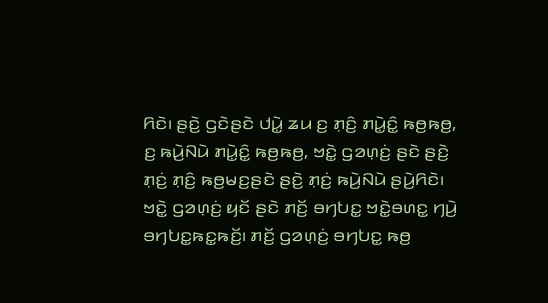ꤖꤢꤧ꤯ ꤔꤢꤧ꤬ ꤞꤢꤧꤔꤢꤧ ꤓꤣꤧ꤭ ꤘꤣ ꤢ꤬ ꤊ꤫ꤢꤨ꤬ ꤊꤣꤧ꤭ꤢꤨ꤭ ꤒꤥ꤬ꤒꤥ꤬, ꤢ꤬ ꤒꤣꤧ꤬ꤡꤣꤧ ꤊꤣꤧ꤭ꤢꤨ꤭ ꤒꤥ꤬ꤒꤥ꤬, ꤠꤢꤧ꤭ ꤞꤤꤛ꤫ꤢꤦ꤬ ꤔꤢꤧ ꤔꤢꤧ꤬ ꤊ꤫ꤢꤦ꤬ ꤊ꤫ꤢꤨ꤬ ꤒꤥ꤬ꤗꤢ꤬ꤔꤢꤧ ꤔꤢꤧ꤬ ꤊ꤫ꤢꤦ꤬ ꤒꤣꤧ꤬ꤡꤣꤧ ꤔꤣꤧ꤬ꤖꤢꤧ꤯ ꤠꤢꤧ꤭ ꤞꤤꤛ꤫ꤢꤦ꤬ ꤟꤢꤩ ꤔꤢꤧ ꤊꤢꤩ꤬ ꤋꤚꤝꤢ꤭ ꤠꤢꤧ꤭ꤋꤛꤢ꤭ ꤚꤣꤧ꤬ ꤋꤚꤝꤢ꤭ꤒꤢ꤭ꤒꤢꤩ꤬꤯ ꤊꤢꤩ꤬ ꤞꤤꤛ꤫ꤢꤦ꤬ ꤋꤚꤝꤢ꤭ ꤒꤥ꤬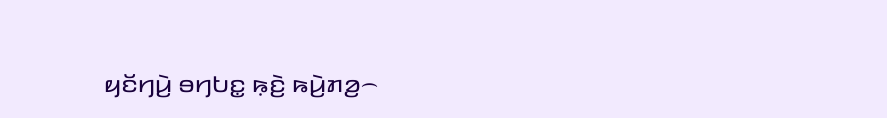ꤟꤢꤩꤚꤣꤧ꤬ ꤋꤚꤝꤢ꤭ ꤒ꤫ꤢꤧ꤬ ꤒꤣꤧ꤬ꤊꤤ꤬꤮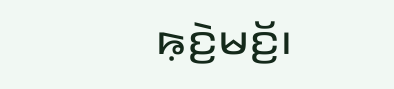ꤒ꤫ꤢꤧ꤬ꤗꤢꤩ꤬꤯